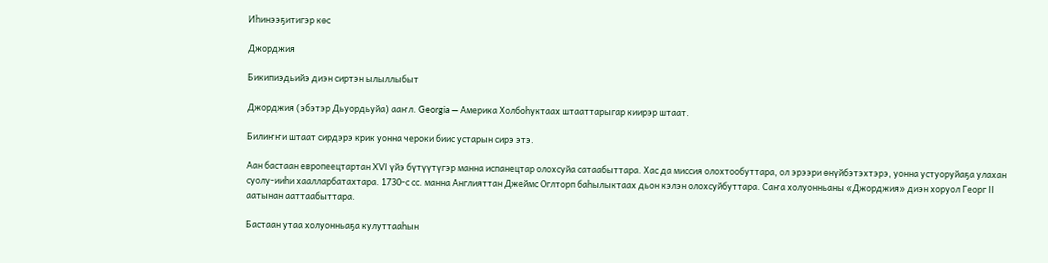Иһинээҕитигэр көс

Джорджия

Бикипиэдьийэ диэн сиртэн ылыллыбыт

Джорджия (эбэтэр Дьуордьуйа) ааҥл. Georgia — Америка Холбоһуктаах штааттарыгар киирэр штаат.

Билиҥҥи штаат сирдэрэ крик уонна чероки биис устарын сирэ этэ.

Аан бастаан европеецтартан XVI үйэ бүтүүтүгэр манна испанецтар олохсуйа сатаабыттара. Хас да миссия олохтообуттара, ол эрээри өнүйбэтэхтэрэ, уонна устуоруйаҕа улахан суолу-ииһи хаалларбатахтара. 1730-с сс. манна Англияттан Джеймс Оглторп баһылыктаах дьон кэлэн олохсуйбуттара. Саҥа холуонньаны «Джорджия» диэн хоруол Георг II аатынан ааттаабыттара.

Бастаан утаа холуонньаҕа кулуттааһын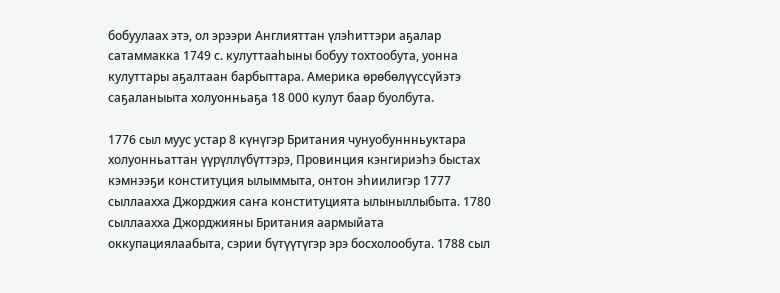бобуулаах этэ, ол эрээри Англияттан үлэһиттэри аҕалар сатаммакка 1749 с. кулуттааһыны бобуу тохтообута, уонна кулуттары аҕалтаан барбыттара. Америка өрөбөлүүссүйэтэ саҕаланыыта холуонньаҕа 18 000 кулут баар буолбута.

1776 сыл муус устар 8 күнүгэр Британия чунуобуннньуктара холуонньаттан үүрүллүбүттэрэ, Провинция кэнгириэһэ быстах кэмнээҕи конституция ылыммыта, онтон эһиилигэр 1777 сыллаахха Джорджия саҥа конституцията ылыныллыбыта. 1780 сыллаахха Джорджияны Британия аармыйата оккупациялаабыта, сэрии бүтүүтүгэр эрэ босхолообута. 1788 сыл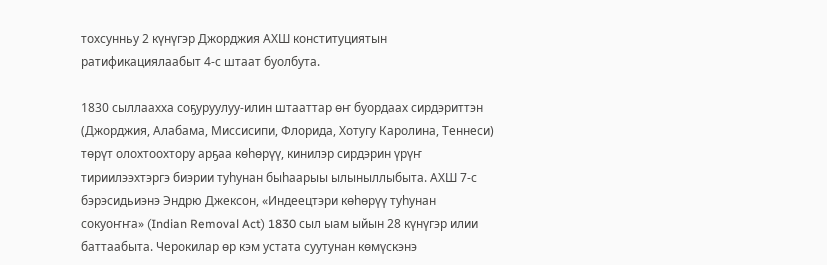тохсунньу 2 күнүгэр Джорджия АХШ конституциятын ратификациялаабыт 4-с штаат буолбута.

1830 сыллаахха соҕуруулуу-илин штааттар өҥ буордаах сирдэриттэн (Джорджия, Алабама, Миссисипи, Флорида, Хотугу Каролина, Теннеси) төрүт олохтоохтору арҕаа көһөрүү, кинилэр сирдэрин үрүҥ тириилээхтэргэ биэрии туһунан быһаарыы ылыныллыбыта. АХШ 7-с бэрэсидьиэнэ Эндрю Джексон, «Индеецтэри көһөрүү туһунан сокуоҥҥа» (Indian Removal Act) 1830 сыл ыам ыйын 28 күнүгэр илии баттаабыта. Черокилар өр кэм устата суутунан көмүскэнэ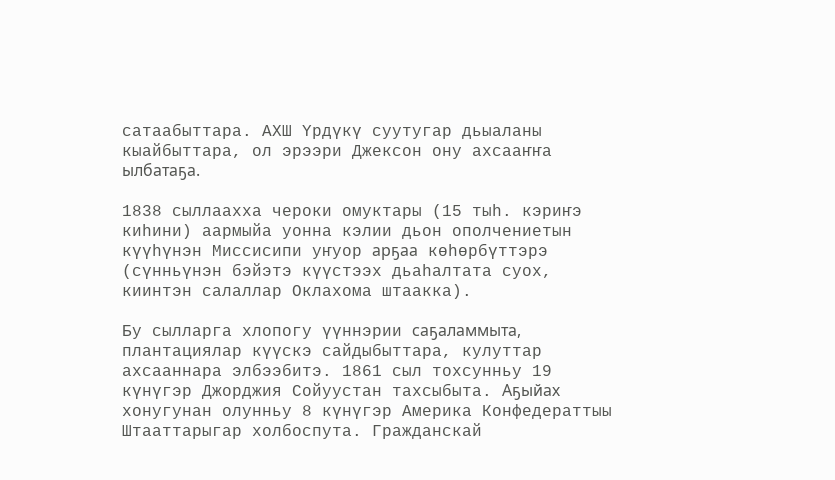сатаабыттара. АХШ Үрдүкү суутугар дьыаланы кыайбыттара, ол эрээри Джексон ону ахсааҥҥа ылбатаҕа.

1838 сыллаахха чероки омуктары (15 тыһ. кэриҥэ киһини) аармыйа уонна кэлии дьон ополчениетын күүһүнэн Миссисипи уҥуор арҕаа көһөрбүттэрэ (сүнньүнэн бэйэтэ күүстээх дьаһалтата суох, киинтэн салаллар Оклахома штаакка).

Бу сылларга хлопогу үүннэрии саҕаламмыта, плантациялар күүскэ сайдыбыттара, кулуттар ахсааннара элбээбитэ. 1861 сыл тохсунньу 19 күнүгэр Джорджия Сойуустан тахсыбыта. Аҕыйах хонугунан олунньу 8 күнүгэр Америка Конфедераттыы Штааттарыгар холбоспута. Гражданскай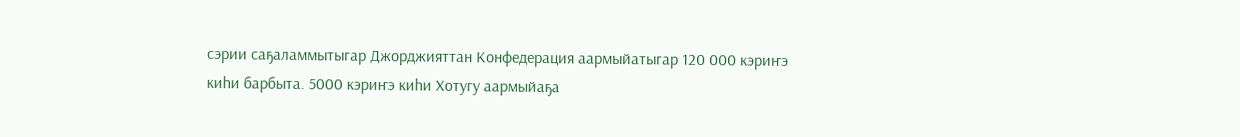сэрии саҕаламмытыгар Джорджияттан Конфедерация аармыйатыгар 120 000 кэриҥэ киһи барбыта. 5000 кэриҥэ киһи Хотугу аармыйаҕа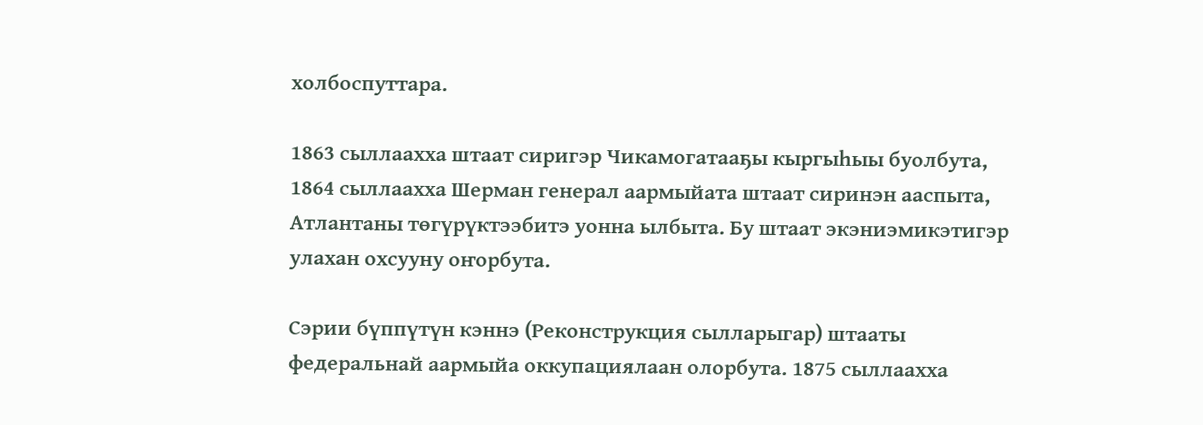холбоспуттара.

1863 сыллаахха штаат сиригэр Чикамогатааҕы кыргыһыы буолбута, 1864 сыллаахха Шерман генерал аармыйата штаат сиринэн ааспыта, Атлантаны төгүрүктээбитэ уонна ылбыта. Бу штаат экэниэмикэтигэр улахан охсууну оҥорбута.

Сэрии бүппүтүн кэннэ (Реконструкция сылларыгар) штааты федеральнай аармыйа оккупациялаан олорбута. 1875 сыллаахха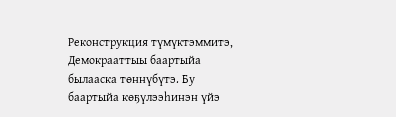Реконструкция түмүктэммитэ, Демокрааттыы баартыйа былааска төннүбүтэ. Бу баартыйа көҕүлээһинэн үйэ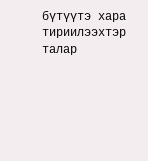бүтүүтэ хара тириилээхтэр талар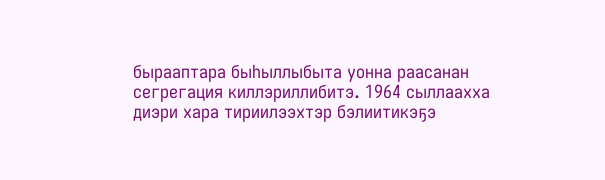бырааптара быһыллыбыта уонна раасанан сегрегация киллэриллибитэ. 1964 сыллаахха диэри хара тириилээхтэр бэлиитикэҕэ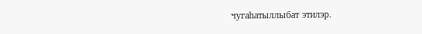чугаһатыллыбат этилэр.